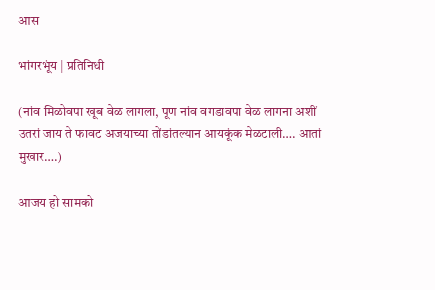आस

भांगरभूंय | प्रतिनिधी

(नांव मिळोवपा खूब वेळ लागला, पूण नांव वगडावपा वेळ लागना अशीं उतरां जाय ते फावट अजयाच्या तोंडांतल्यान आयकूंक मेळटाली…. आतां मुखार….)

आजय हो सामको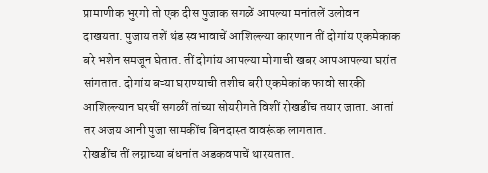प्रामाणीक भुरगो तो एक दीस पुजाक सगळें आपल्या मनांतलें उलोवन दाखयता. पुजाय तशें थंड स्वभावाचें आशिल्ल्या कारणान तीं दोगांय एकमेकाक बरे भशेन समजून घेतात. तीं दोगांय आपल्या मोगाची खबर आपआपल्या घरांत सांगतात. दोगांय बऱ्या घराण्याची तशीच बरी एकमेकांक फावो सारकी आशिल्ल्यान घरचीं सगळीं तांच्या सोयरीगते विशीं रोखडींच तयार जाता. आतां तर अजय आनी पुजा सामकींच बिनदास्त वावरूंक लागतात.
रोखडींच तीं लग्नाच्या बंधनांत अडकवपाचें थारयतात.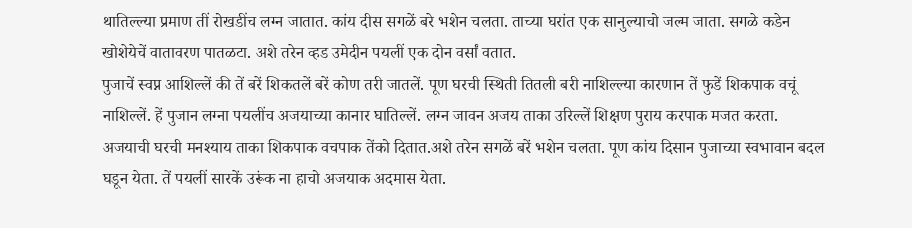थातिल्ल्या प्रमाण तीं रोखडींच लग्न जातात. कांय दीस सगळें बरे भशेन चलता. ताच्या घरांत एक सानुल्याचो जल्म जाता. सगळे कडेन खोशेयेचें वातावरण पातळटा. अशे तरेन व्हड उमेदीन पयलीं एक दोन वर्सां वतात.
पुजाचें स्वप्न आशिल्लें की तें बरें शिकतलें बरें कोण तरी जातलें. पूण घरची स्थिती तितली बरी नाशिल्ल्या कारणान तें फुडें शिकपाक वचूं नाशिल्लें. हें पुजान लग्ना पयलींच अजयाच्या कानार घातिल्लें. लग्न जावन अजय ताका उरिल्लें शिक्षण पुराय करपाक मजत करता. अजयाची घरची मनश्याय ताका शिकपाक वचपाक तेंको दितात.अशे तरेन सगळें बरें भशेन चलता. पूण कांय दिसान पुजाच्या स्वभावान बदल घडून येता. तें पयलीं सारकें उरूंक ना हाचो अजयाक अदमास येता.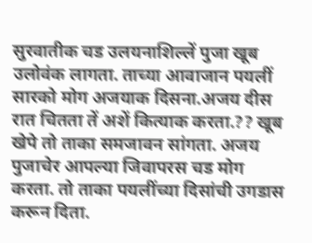सुरवातीक चड उलयनाशिल्लें पुजा खूब उलोवंक लागता. ताच्या आवाजान पयलीं सारको मोग अजयाक दिसना.अजय दीस रात चितता तें अशें कित्याक करता.?? खूब खेपे तो ताका समजावन सांगता. अजय पुजाचेर आपल्या जिवापरस चड मोग करता. तो ताका पयलींच्या दिसांची उगडास करून दिता.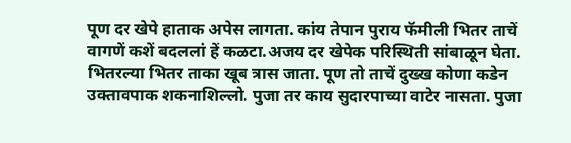पूण दर खेपे हाताक अपेस लागता. कांय तेपान पुराय फॅमीली भितर ताचें वागणें कशें बदललां हें कळटा.अजय दर खेपेक परिस्थिती सांबाळून घेता. भितरल्या भितर ताका खूब त्रास जाता. पूण तो ताचें दुख्ख कोणा कडेन उक्तावपाक शकनाशिल्लो. पुजा तर काय सुदारपाच्या वाटेर नासता. पुजा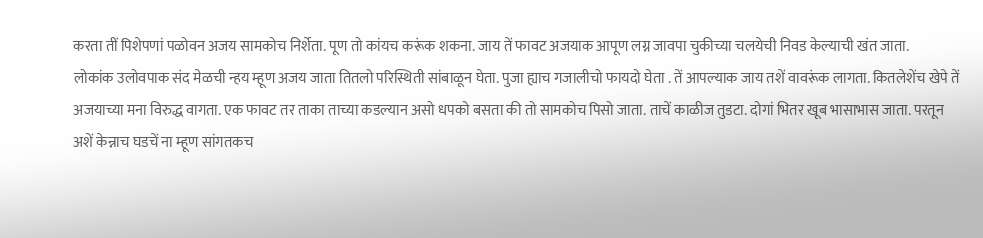करता तीं पिशेपणां पळोवन अजय सामकोच निर्शेता. पूण तो कांयच करूंक शकना. जाय तें फावट अजयाक आपूण लग्न जावपा चुकीच्या चलयेची निवड केल्याची खंत जाता.
लोकांक उलोवपाक संद मेळची न्हय म्हूण अजय जाता तितलो परिस्थिती सांबाळून घेता. पुजा ह्याच गजालीचो फायदो घेता . तें आपल्याक जाय तशें वावरूंक लागता. कितलेशेंच खेपे तें अजयाच्या मना विरुद्ध वागता. एक फावट तर ताका ताच्या कडल्यान असो धपको बसता की तो सामकोच पिसो जाता. ताचें काळीज तुडटा. दोगां भितर खूब भासाभास जाता. परतून अशें केन्नाच घडचें ना म्हूण सांगतकच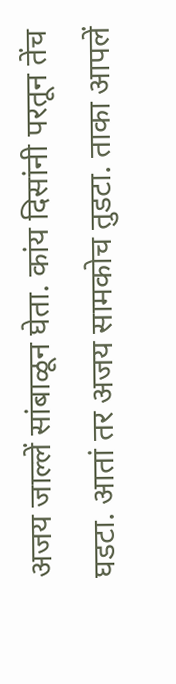अजय जाल्लें सांबाळून घेता. कांय दिसांनी परतून तेंच घडटा. आतां तर अजय सामकोच तुडटा. ताका आपलें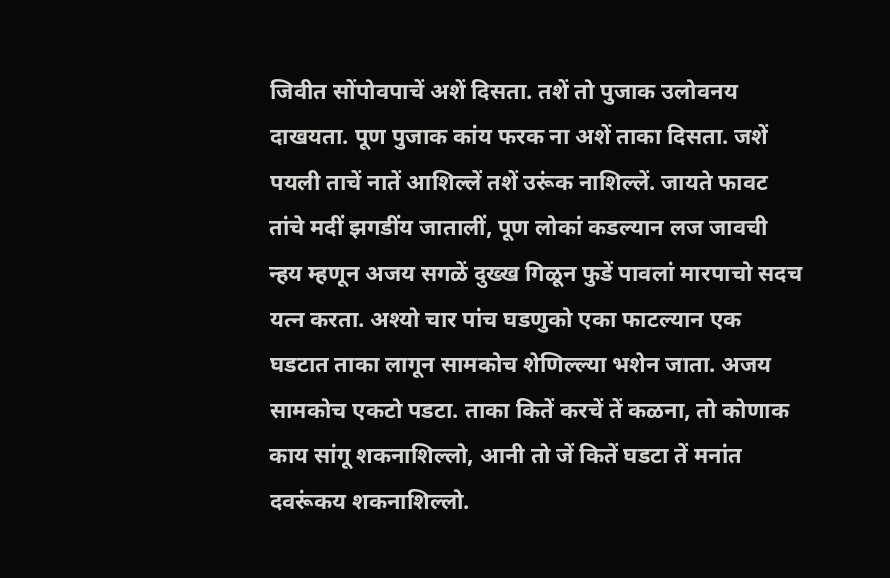जिवीत सोंपोवपाचें अशें दिसता. तशें तो पुजाक उलोवनय दाखयता. पूण पुजाक कांय फरक ना अशें ताका दिसता. जशें पयली ताचें नातें आशिल्लें तशें उरूंक नाशिल्लें. जायते फावट तांचे मदीं झगडींय जातालीं, पूण लोकां कडल्यान लज जावची न्हय म्हणून अजय सगळें दुख्ख गिळून फुडें पावलां मारपाचो सदच यत्न करता. अश्यो चार पांच घडणुको एका फाटल्यान एक घडटात ताका लागून सामकोच शेणिल्ल्या भशेन जाता. अजय सामकोच एकटो पडटा. ताका कितें करचें तें कळना, तो कोणाक काय सांगू शकनाशिल्लो, आनी तो जें कितें घडटा तें मनांत दवरूंकय शकनाशिल्लो.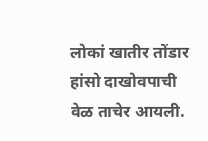लोकां खातीर तोंडार हांसो दाखोवपाची वेळ ताचेर आयली.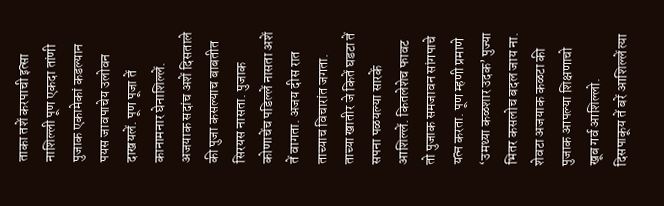ताका तशें करपाची इत्सा नाशिल्ली पूण एकदा तांणी पुजाक एकामेकां कडल्यान पयस जावपाचेय उलोवन दाखयलें. पूण पूजा तें कानामनार घेनाशिल्लें.
अजयाक सदांच अशें दिसताले की पुजा कसल्याच बाबतीत सिरयस नासता. पुजाक कोणाचेंच पडिल्लें नासता अशें तें वागता. अजय दीस रात ताच्याच विचारांत जगता. ताच्या खातीर जे कितें घडटा तें सपना पळयल्या सारकें आशिल्लें. कितलेशेच फावट तो पुजाक समजावन सांगपाचे यत्न करता. पूण म्हणी प्रमाणे ‘उमथ्या कळशार उदक’ पुज्या भितर कसलोच बदल जाय ना. शेवटा अजयाक कळटा की पुजाक आपल्या शिक्षणाचो खूब गर्व आशिल्लो. दिसपाकूय तें बरें आशिल्लें त्या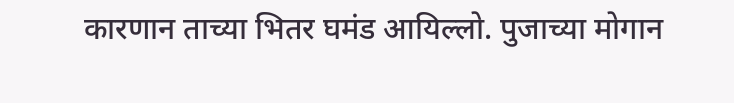कारणान ताच्या भितर घमंड आयिल्लो. पुजाच्या मोगान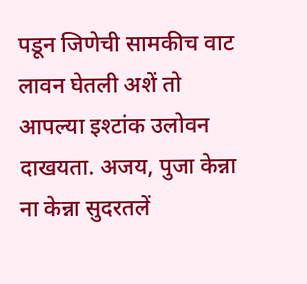पडून जिणेची सामकीच वाट लावन घेतली अशें तो आपल्या इश्टांक उलोवन दाखयता. अजय, पुजा केन्ना ना केन्ना सुदरतलें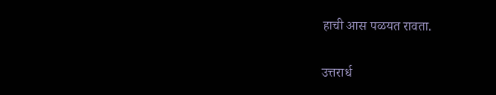हाची आस पळयत रावता.

उत्तरार्ध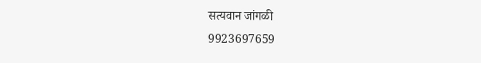सत्यवान जांगळी
9923697659